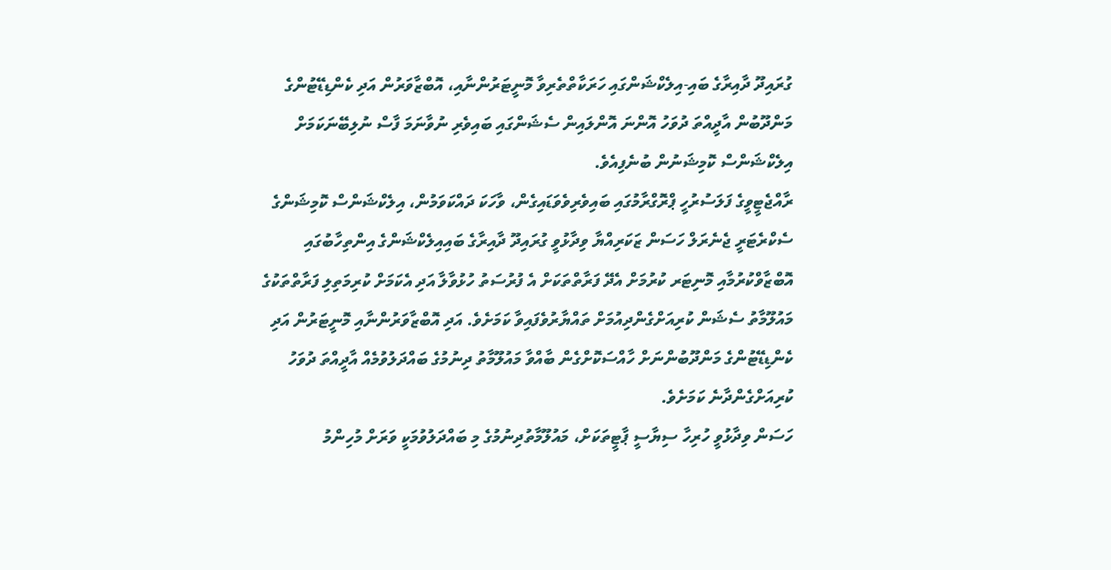ގުރައިދޫ ދާއިރާގެ ބައި-އިލެކްޝަންގައި ހަރަކާތްތެރިވާ މޮނީޓަރުންނާއި، އޮބްޒާވަރުން އަދި ކެންޑިޑޭޓުންގެ މަންދޫބުން އާދީއްތަ ދުވަހު އޮންނަ އޮންލައިން ސެޝަންގައި ބައިވެރި ނުވާނަމަ ފާސް ނުލިބޭނަކަމަށް އިލެކްޝަންސް ކޮމިޝަނުން ބުނެފިއެވެ.
ރާއްޖެޓީވީގެ ފަލަސުރުހީ ޕްރޮގްރާމުގައި ބައިވެރިވެވަޑައިގެން، ވާހަކަ ދައްކަވަމުން، އިލެކްޝަންސް ކޮމިޝަންގެ ސެކްރެޓަރީ ޖެނެރަލް ހަސަން ޒަކަރިއްޔާ ވިދާޅުވީ ގުރައިދޫ ދާއިރާގެ ބައިއިލެކްޝަންގެ އިންތިހާބުގައި އޮބްޒާވްކުރުމާއި މޮނިޓަރ ކުރުމަށް އެދޭ ފަރާތްތަކަށް އެ ފުރުސަތު ހުޅުވާލާ އަދި އެކަމަށް ކުރިމަތިލި ފަރާތްތަކުގެ މައުލޫމާތު ސެޝަން ކުރިއަށްގެންދިއުމަށް ތައްޔާރުވެފައިވާ ކަމަށެވެ. އަދި އޮބްޒާވަރުންނާއި މޮނީޓަރުން އަދި ކެންޑިޑޭޓުންގެ މަންދޫބުންނަށް ހާއްސަކޮށްގެން ބާއްވާ މައުލޫމާތު ދިނުމުގެ ބައްދަލުވުމެއް އާދީއްތަ ދުވަހު ކުރިއަށްގެންދާނެ ކަމަށެވެ.
ހަސަން ވިދާޅުވީ ހުރިހާ ސިޔާސީ ޕާޓީތަކަށް، މައުލޫމާތުދިނުމުގެ މި ބައްދަލުވުމަކީ ވަރަށް މުހިންމު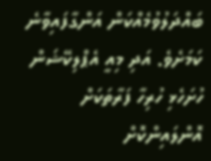ބައްދަލުވުމެއްކަން އަންގާފައިވާނެ ކަމަށެވެ. އަދި މިއީ އެޕްލިކޭޝަން ހުށަހެޅި ހުރިހާ ފަރާތަކަށް އޮންލައިންކޮށް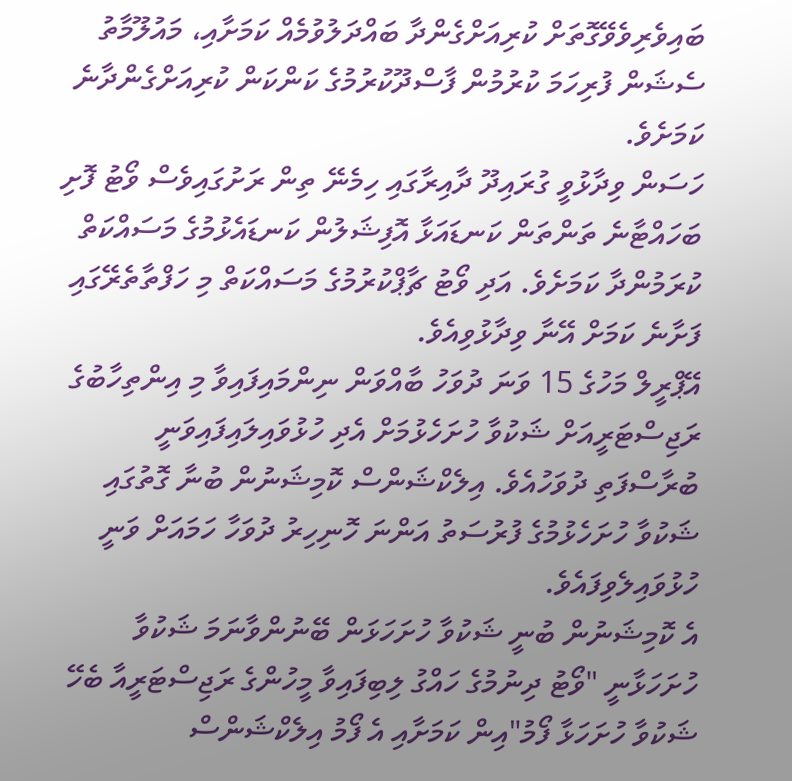ބައިވެރިވެވޭގޮތަށް ކުރިއަށްގެންދާ ބައްދަލުވުމެއް ކަމަށާއި، މައުލޫމާތު ސެޝަން ފުރިހަމަ ކުރުމުން ފާސްދޫކުރުމުގެ ކަންކަން ކުރިއަށްގެންދާނެ ކަމަށެވެ.
ހަސަން ވިދާޅުވީ ގުރައިދޫ ދާއިރާގައި ހިމެނޭ ތިން ރަށުގައިވެސް ވޯޓު ފޮށި ބަހައްޓާނެ ތަންތަން ކަނޑައަޅާ އޮފިޝަލުން ކަނޑައެޅުމުގެ މަސައްކަތް ކުރަމުންދާ ކަމަށެވެ. އަދި ވޯޓު ޗާޕްކުރުމުގެ މަސައްކަތް މި ހަފްތާތެރޭގައި ފަށާނެ ކަމަށް އޭނާ ވިދާޅުވިއެވެ.
އޭޕްރީލް މަހުގެ 15 ވަނަ ދުވަހު ބާއްވަން ނިންމައިފައިވާ މި އިންތިހާބުގެ ރަޖިސްޓަރީއަށް ޝަކުވާ ހުށަހެޅުމަށް އެދި ހުޅުވައިލައިފައިވަނީ ބުރާސްފަތި ދުވަހުއެވެ. އިލެކްޝަންސް ކޮމިޝަނުން ބުނާ ގޮތުގައި ޝަކުވާ ހުށަހެޅުމުގެ ފުރުސަތު އަންނަ ހޮނިހިރު ދުވަހާ ހަމައަށް ވަނީ ހުޅުވައިލެވިފައެވެ.
އެ ކޮމިޝަނުން ބުނީ ޝަކުވާ ހުށަހަޅަން ބޭނުންވާނަމަ ޝަކުވާ ހުށަހަޅާނީ "ވޯޓު ދިނުމުގެ ހައްގު ލިބިފައިވާ މީހުންގެ ރަޖިސްޓަރީއާ ބެހޭ ޝަކުވާ ހުށަހަޅާ ފޯމު"އިން ކަމަށާއި އެ ފޯމު އިލެކްޝަންސް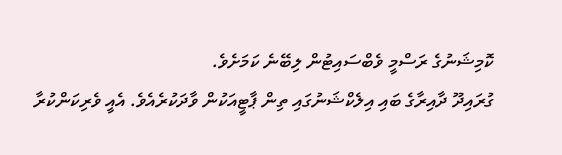ކޮމިޝަނުގެ ރަސްމީ ވެބްސައިޓުން ލިބޭނެ ކަމަށެވެ.
ގުރައިދޫ ދާއިރާގެ ބައި އިލެކްޝަނުގައި ތިން ޕާޓީއަކުން ވާދަކުރެއެވެ. އެއީ ވެރިކަންކުރާ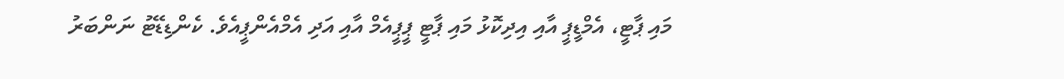މައި ޕާޓީ، އެމްޑީޕީ އާއި އިދިކޮޅު މައި ޕާޓީ ޕީޕީއެމް އާއި އަދި އެމްއެންޕީއެވެ. ކެންޑިޑޭޓު ނަންބަރު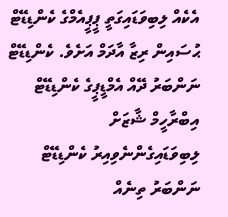އެކެއް ލިބިވަޑައިގަތީ ޕީޕީއެމްގެ ކެންޑިޑޭޓް ޙުސައިން ރިޒާ އާދަމް އަށެވެ. ކެންޑިޑޭޓް ނަންބަރު ދޭއް އެމްޑީޕީގެ ކެންޑިޑޭޓް އިބްރާހީމް ޝާޒަށް ލިބިވަޑައިގެންނެވިއިރު ކެންޑިޑޭޓް ނަންބަރު ތިނެއް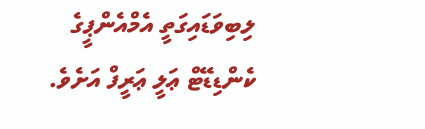ލިބިވަޑައިގަތީ އެމްއެންޕީގެ ކެންޑިޑޭޓް ޢަލީ ޢަރީފް އަށެވެ.